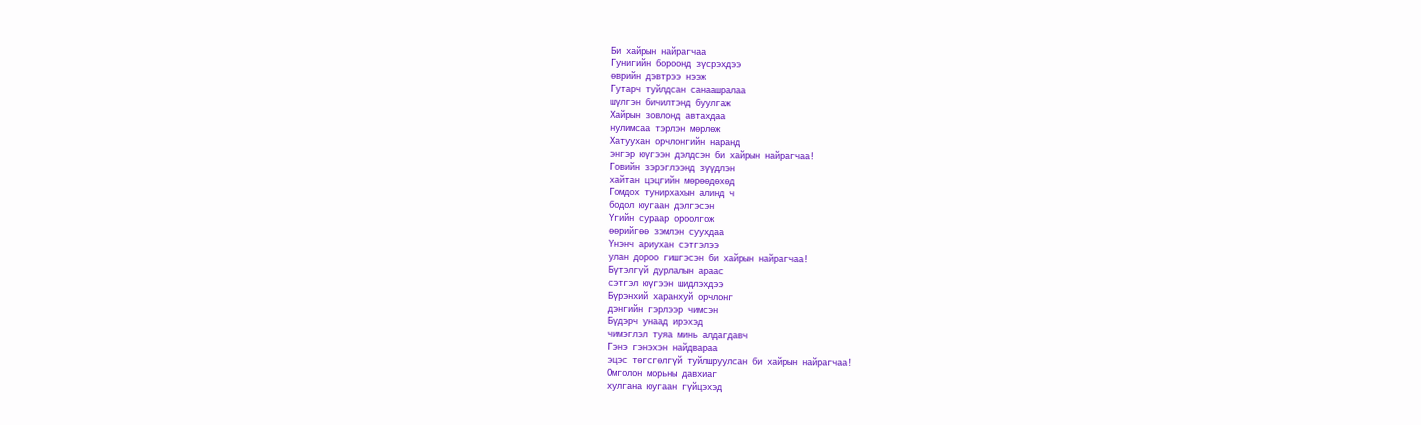Би хайрын найрагчаа
Гунигийн бороонд зүсрэхдээ
өврийн дэвтрээ нээж
Гутарч туйлдсан санаашралаа
шүлгэн бичилтэнд буулгаж
Хайрын зовлонд автахдаа
нулимсаа тэрлэн мөрлөж
Хатуухан орчлонгийн наранд
энгэр юүгээн дэлдсэн би хайрын найрагчаа!
Говийн зэрэглээнд зүүдлэн
хайтан цэцгийн мөрөөдөхөд
Гомдох тунирхахын алинд ч
бодол юугаан дэлгэсэн
Үгийн сураар ороолгож
өөрийгөө зэмлэн суухдаа
Үнэнч ариухан сэтгэлээ
улан дороо гишгэсэн би хайрын найрагчаа!
Бүтэлгүй дурлалын араас
сэтгэл юүгээн шидлэхдээ
Бүрэнхий харанхуй орчлонг
дэнгийн гэрлээр чимсэн
Бүдэрч унаад ирэхэд
чимэглэл туяа минь алдагдавч
Гэнэ гэнэхэн найдвараа
эцэс төгсгөлгүй туйлшруулсан би хайрын найрагчаа!
Омголон морьны давхиаг
хулгана юугаан гүйцэхэд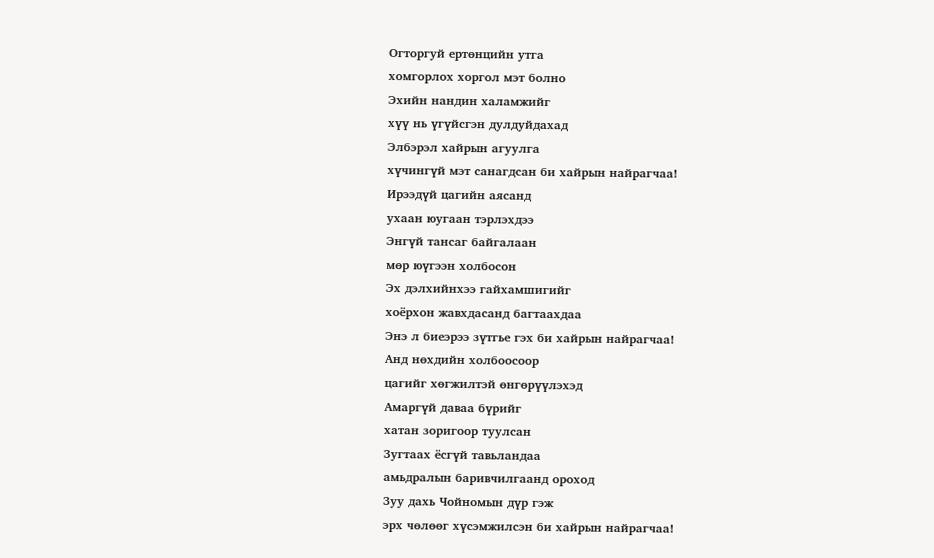Огторгуй ертөнцийн утга
хомгорлох хоргол мэт болно
Эхийн нандин халамжийг
хүү нь үгүйсгэн дулдуйдахад
Элбэрэл хайрын агуулга
хүчингүй мэт санагдсан би хайрын найрагчаа!
Ирээдүй цагийн аясанд
ухаан юугаан тэрлэхдээ
Энгүй тансаг байгалаан
мөр юүгээн холбосон
Эх дэлхийнхээ гайхамшигийг
хоёрхон жавхдасанд багтаахдаа
Энэ л биеэрээ зүтгье гэх би хайрын найрагчаа!
Анд нөхдийн холбоосоор
цагийг хөгжилтэй өнгөрүүлэхэд
Амаргүй даваа бүрийг
хатан зоригоор туулсан
Зугтаах ёсгүй тавьландаа
амьдралын баривчилгаанд ороход
Зуу дахь Чойномын дүр гэж
эрх чөлөөг хүсэмжилсэн би хайрын найрагчаа!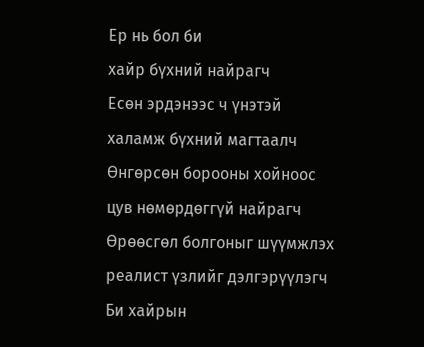Ер нь бол би
хайр бүхний найрагч
Есөн эрдэнээс ч үнэтэй
халамж бүхний магтаалч
Өнгөрсөн борооны хойноос
цув нөмөрдөггүй найрагч
Өрөөсгөл болгоныг шүүмжлэх
реалист үзлийг дэлгэрүүлэгч
Би хайрын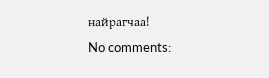найрагчаа!
No comments: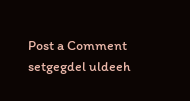Post a Comment
setgegdel uldeeh